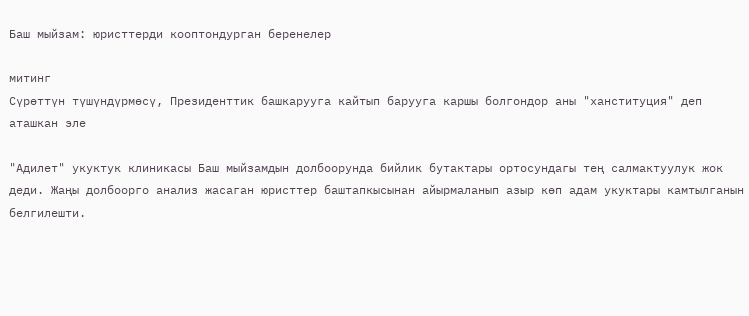Баш мыйзам: юристтерди кооптондурган беренелер

митинг
Сүрөттүн түшүндүрмөсү, Президенттик башкарууга кайтып барууга каршы болгондор аны "ханституция" деп аташкан эле

"Адилет" укуктук клиникасы Баш мыйзамдын долбоорунда бийлик бутактары ортосундагы тең салмактуулук жок деди. Жаңы долбоорго анализ жасаган юристтер баштапкысынан айырмаланып азыр көп адам укуктары камтылганын белгилешти.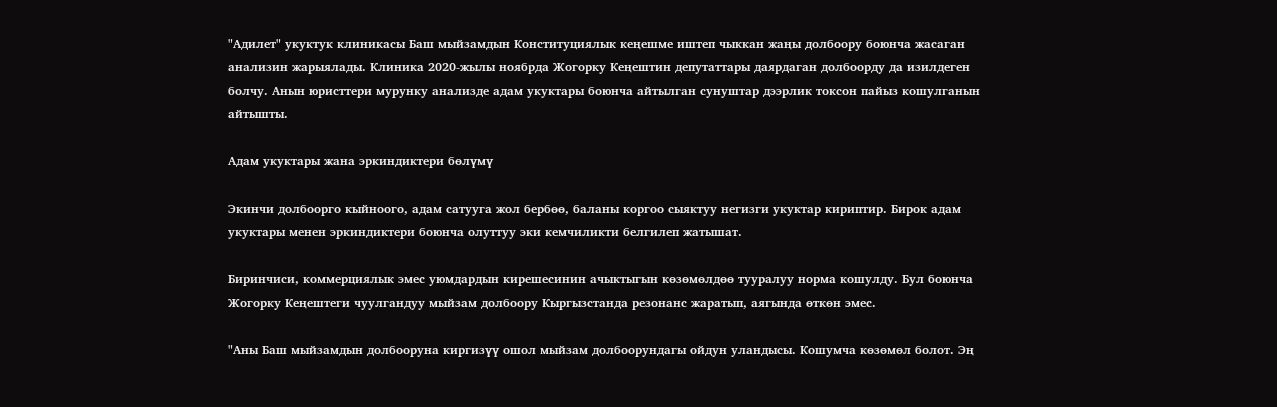"Адилет" укуктук клиникасы Баш мыйзамдын Конституциялык кеңешме иштеп чыккан жаңы долбоору боюнча жасаган анализин жарыялады. Клиника 2020-жылы ноябрда Жогорку Кеңештин депутаттары даярдаган долбоорду да изилдеген болчу. Анын юристтери мурунку анализде адам укуктары боюнча айтылган сунуштар дээрлик токсон пайыз кошулганын айтышты.

Адам укуктары жана эркиндиктери бөлүмү

Экинчи долбоорго кыйноого, адам сатууга жол бербөө, баланы коргоо сыяктуу негизги укуктар кириптир. Бирок адам укуктары менен эркиндиктери боюнча олуттуу эки кемчиликти белгилеп жатышат.

Биринчиси, коммерциялык эмес уюмдардын кирешесинин ачыктыгын көзөмөлдөө тууралуу норма кошулду. Бул боюнча Жогорку Кеңештеги чуулгандуу мыйзам долбоору Кыргызстанда резонанс жаратып, аягында өткөн эмес.

"Аны Баш мыйзамдын долбооруна киргизүү ошол мыйзам долбоорундагы ойдун уландысы. Кошумча көзөмөл болот. Эң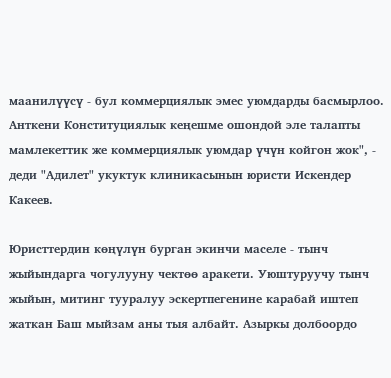маанилүүсү - бул коммерциялык эмес уюмдарды басмырлоо. Анткени Конституциялык кеңешме ошондой эле талапты мамлекеттик же коммерциялык уюмдар үчүн койгон жок", - деди "Адилет" укуктук клиникасынын юристи Искендер Какеев.

Юристтердин көңүлүн бурган экинчи маселе - тынч жыйындарга чогулууну чектөө аракети. Уюштуруучу тынч жыйын, митинг тууралуу эскертпегенине карабай иштеп жаткан Баш мыйзам аны тыя албайт. Азыркы долбоордо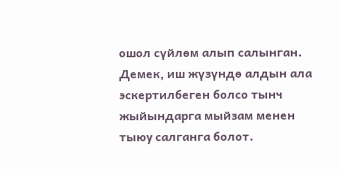ошол сүйлөм алып салынган. Демек, иш жүзүндө алдын ала эскертилбеген болсо тынч жыйындарга мыйзам менен тыюу салганга болот.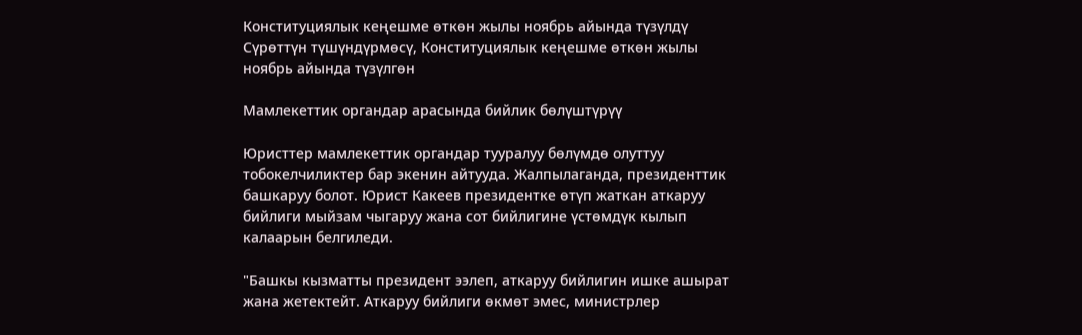Конституциялык кеңешме өткөн жылы ноябрь айында түзүлдү
Сүрөттүн түшүндүрмөсү, Конституциялык кеңешме өткөн жылы ноябрь айында түзүлгөн

Мамлекеттик органдар арасында бийлик бөлүштүрүү

Юристтер мамлекеттик органдар тууралуу бөлүмдө олуттуу тобокелчиликтер бар экенин айтууда. Жалпылаганда, президенттик башкаруу болот. Юрист Какеев президентке өтүп жаткан аткаруу бийлиги мыйзам чыгаруу жана сот бийлигине үстөмдүк кылып калаарын белгиледи.

"Башкы кызматты президент ээлеп, аткаруу бийлигин ишке ашырат жана жетектейт. Аткаруу бийлиги өкмөт эмес, министрлер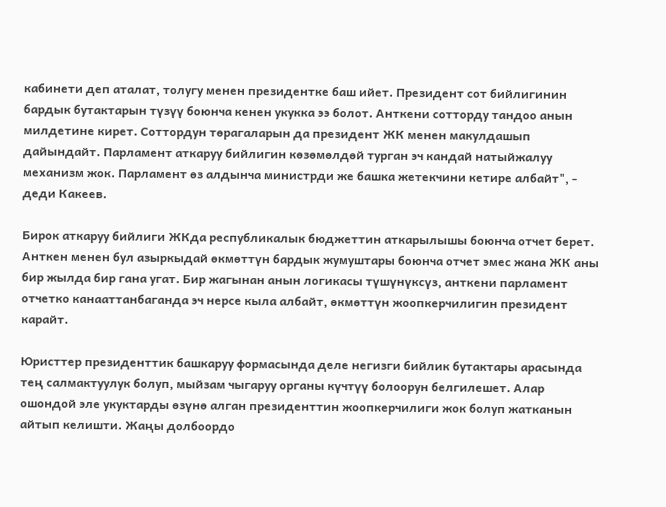кабинети деп аталат, толугу менен президентке баш ийет. Президент сот бийлигинин бардык бутактарын түзүү боюнча кенен укукка ээ болот. Анткени сотторду тандоо анын милдетине кирет. Соттордун төрагаларын да президент ЖК менен макулдашып дайындайт. Парламент аткаруу бийлигин көзөмөлдөй турган эч кандай натыйжалуу механизм жок. Парламент өз алдынча министрди же башка жетекчини кетире албайт", - деди Какеев.

Бирок аткаруу бийлиги ЖКда республикалык бюджеттин аткарылышы боюнча отчет берет. Анткен менен бул азыркыдай өкмөттүн бардык жумуштары боюнча отчет эмес жана ЖК аны бир жылда бир гана угат. Бир жагынан анын логикасы түшүнүксүз, анткени парламент отчетко канааттанбаганда эч нерсе кыла албайт, өкмөттүн жоопкерчилигин президент карайт.

Юристтер президенттик башкаруу формасында деле негизги бийлик бутактары арасында тең салмактуулук болуп, мыйзам чыгаруу органы күчтүү болоорун белгилешет. Алар ошондой эле укуктарды өзүнө алган президенттин жоопкерчилиги жок болуп жатканын айтып келишти. Жаңы долбоордо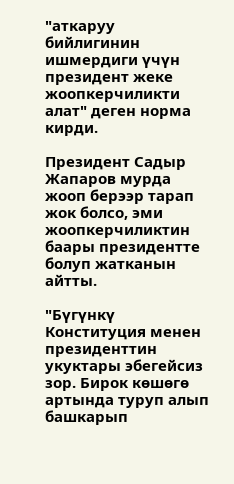"аткаруу бийлигинин ишмердиги үчүн президент жеке жоопкерчиликти алат" деген норма кирди.

Президент Садыр Жапаров мурда жооп берээр тарап жок болсо, эми жоопкерчиликтин баары президентте болуп жатканын айтты.

"Бүгүнкү Конституция менен президенттин укуктары эбегейсиз зор. Бирок көшөгө артында туруп алып башкарып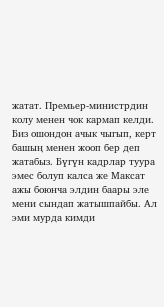жатат. Премьер-министрдин колу менен чок кармап келди. Биз ошондон ачык чыгып, керт башың менен жооп бер деп жатабыз. Бүгүн кадрлар туура эмес болуп калса же Максат ажы боюнча элдин баары эле мени сындап жатышпайбы. Ал эми мурда кимди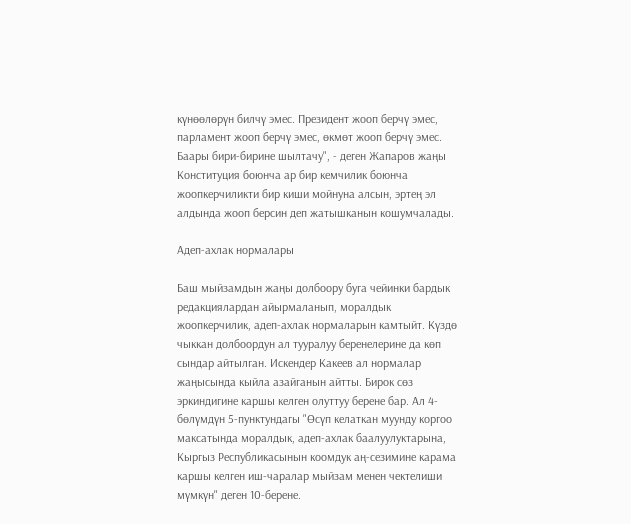күнөөлөрүн билчү эмес. Президент жооп берчү эмес, парламент жооп берчү эмес, өкмөт жооп берчү эмес. Баары бири-бирине шылтачу", - деген Жапаров жаңы Конституция боюнча ар бир кемчилик боюнча жоопкерчиликти бир киши мойнуна алсын, эртең эл алдында жооп берсин деп жатышканын кошумчалады.

Адеп-ахлак нормалары

Баш мыйзамдын жаңы долбоору буга чейинки бардык редакциялардан айырмаланып, моралдык жоопкерчилик, адеп-ахлак нормаларын камтыйт. Күздө чыккан долбоордун ал тууралуу беренелерине да көп сындар айтылган. Искендер Какеев ал нормалар жаңысында кыйла азайганын айтты. Бирок сөз эркиндигине каршы келген олуттуу берене бар. Ал 4-бөлүмдүн 5-пунктундагы "Өсүп келаткан муунду коргоо максатында моралдык, адеп-ахлак баалуулуктарына, Кыргыз Республикасынын коомдук аң-сезимине карама каршы келген иш-чаралар мыйзам менен чектелиши мүмкүн" деген 10-берене.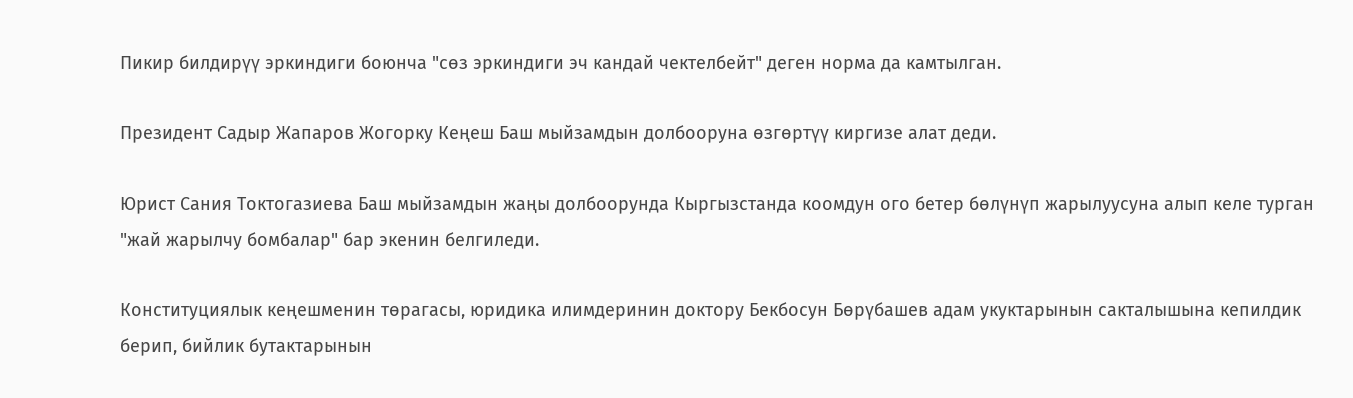Пикир билдирүү эркиндиги боюнча "сөз эркиндиги эч кандай чектелбейт" деген норма да камтылган.

Президент Садыр Жапаров Жогорку Кеңеш Баш мыйзамдын долбооруна өзгөртүү киргизе алат деди.

Юрист Сания Токтогазиева Баш мыйзамдын жаңы долбоорунда Кыргызстанда коомдун ого бетер бөлүнүп жарылуусуна алып келе турган "жай жарылчу бомбалар" бар экенин белгиледи.

Конституциялык кеңешменин төрагасы, юридика илимдеринин доктору Бекбосун Бөрүбашев адам укуктарынын сакталышына кепилдик берип, бийлик бутактарынын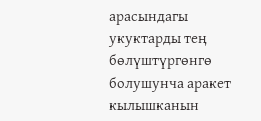арасындагы укуктарды тең бөлүштүргөнгө болушунча аракет кылышканын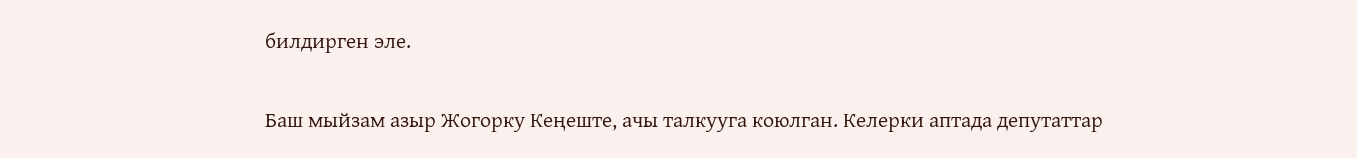билдирген эле.

Баш мыйзам азыр Жогорку Кеңеште, ачы талкууга коюлган. Келерки аптада депутаттар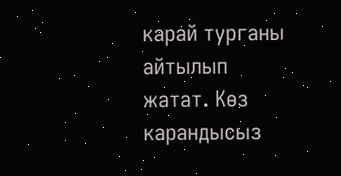карай турганы айтылып жатат. Көз карандысыз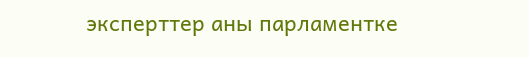эксперттер аны парламентке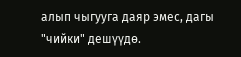алып чыгууга даяр эмес, дагы "чийки" дешүүдө.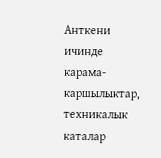Анткени ичинде карама-каршылыктар, техникалык каталар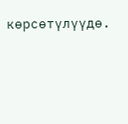көрсөтүлүүдө.